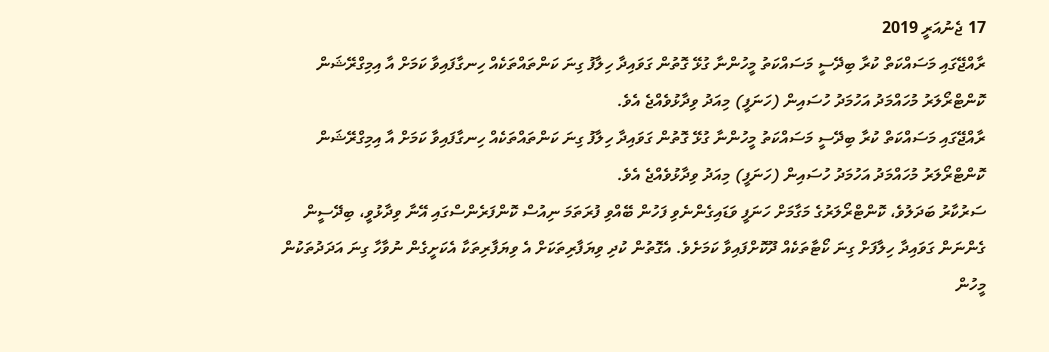17 ޖެނުއަރީ 2019
ރާއްޖޭގައި މަސައްކަތް ކުރާ ބިދޭސީ މަސައްކަތު މީހުންނާ ގުޅޭ ގޮތުން ގަވައިދާ ހިލާފު ގިނަ ކަންތައްތަކެއް ހިނގާފައިވާ ކަމަށް އާ އިމިގްރޭޝަން ކޮންޓްރޯލަރު މުހައްމަދު އަހުމަދު ހުސައިން (ހަނަފީ) މިއަދު ވިދާޅުވެއްޖެ އެވެ.
ރާއްޖޭގައި މަސައްކަތް ކުރާ ބިދޭސީ މަސައްކަތު މީހުންނާ ގުޅޭ ގޮތުން ގަވައިދާ ހިލާފު ގިނަ ކަންތައްތަކެއް ހިނގާފައިވާ ކަމަށް އާ އިމިގްރޭޝަން ކޮންޓްރޯލަރު މުހައްމަދު އަހުމަދު ހުސައިން (ހަނަފީ) މިއަދު ވިދާޅުވެއްޖެ އެވެ.
ސަރުކާރު ބަދަލުވެ، ކޮންޓްރޯލަރުގެ މަގާމަށް ހަނަފީ ވަޑައިގެންނެވި ފަހުން ބޭއްވި ފުރަތަމަ ނިއުސް ކޮންފަރެންސްގައި އޭނާ ވިދާޅުވީ، ބިދޭސީން ގެންނަން ގަވައިދާ ހިލާފަށް ގިނަ ކޯޓާތަކެއް ދޫކޮށްފައިވާ ކަމަށެވެ. އެގޮތުން ކުދި ވިޔަފާރިތަކަށް އެ ވިޔަފާރިތަކާ އެކަށީގެން ނުވާހާ ގިނަ އަދަދުތަކުން މީހުން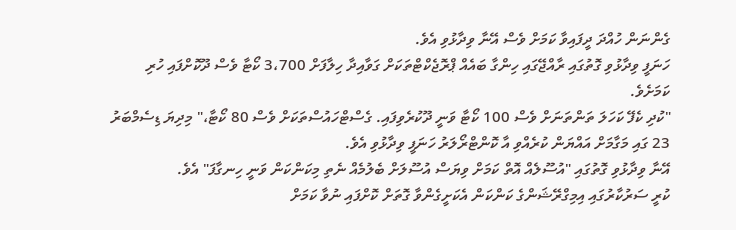ގެންނަން ހުއްދަ ދީފައިވާ ކަމަށް ވެސް އޭނާ ވިދާޅުވި އެވެ.
ހަނަފީ ވިދާޅުވި ގޮތުގައި ރާއްޖޭގައި ހިންގާ ބައެއް ޕްރޮޖެކްޓްތަކަށް ގަވާއިދާ ހިލާފަށް 3،700 ކޯޓާ ވެސް ދޫކޮށްފައި ހުރި ކަމަށެވެ.
"ކުދި ކެފޭ ކަހަލަ ތަންތަނަށް ވެސް 100 ކޯޓާ ވަނީ ދޫކުރެވިފައި. ގެސްޓްހައުސްތަކަށް ވެސް 80 ކޯޓާ،" މިދިޔަ ޑިސެމްބަރު 23 ގައި މަގާމަށް އައްޔަން ކުރެއްވި އާ ކޮންޓްރޯލަރު ހަނަފީ ވިދާޅުވި އެވެ.
އޭނާ ވިދާޅުވި ގޮތުގައި "އުސޫލެއް އޮތް ކަމަށް ވިޔަސް އުސޫލަށް ބެލުމެއް ނެތި މިކަންކަން ވަނީ ހިނގާފަ" އެވެ.
ކުރީ ސަރުކާރުގައި އިމިގްރޭޝަންގެ ކަންކަން އެކަށީގެންވާ ގޮތަށް ކޮށްފައި ނުވާ ކަމަށް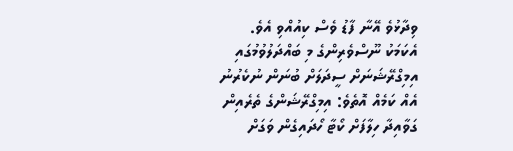ވިދާޅުވެ އޭނާ ފާޑު ވެސް ކިއުއްވި އެވެ.
އެކަމަކު ނޫސްވެރިންގެ މި ބައްދަލުވުމުގައި އިމިގްރޭޝަނަށް ސީދަލަށް ބުނަން ނުކެރުނު އެއް ކަމެއް އޮތެވެ: އިމިގްރޭޝަންގެ ތެރެއިން ގަވާއިދާ ހިލާފަށް ކޯޓާ ހޯދައިގެން ވަގަށް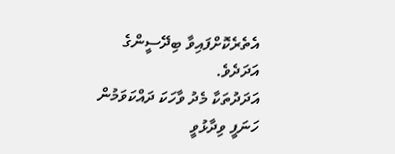އެތެރެކޮށްފައިވާ ބިދޭސީންގެ އަދަދެވެ.
އަދަދުތަކާ މެދު ވާހަކަ ދައްކަވަމުން ހަނަފީ ވިދާޅުވީ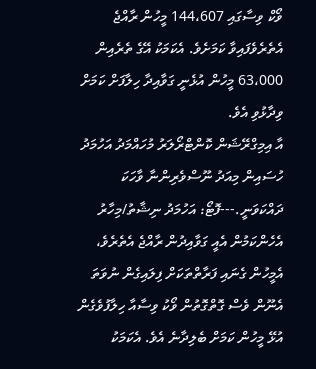ވޯކް ވިސާގައި 144،607 މީހުން ރާއްޖެ އެތެރެވެފައިވާ ކަމަށެވެ. އެކަމަކު އޭގެ ތެރެއިން 63،000 މީހުން އުޅެނީ ގަވާއިދާ ހިލާފަށް ކަމަށް ވިދާޅުވި އެވެ.
އާ އިމިގްރޭޝަން ކޮންޓްރޯލަރު މުހައްމަދު އަހުމަދު ހުސައިން މިއަދު ނޫސްވެރިންނާ ވާހަކަ ދައްކަވަނީ.---ފޮޓޯ: އަހުމަދު ނިޝާތު/މިހާރު
އެހެންކަމުން އެއީ ގަވާއިދުން ރާއްޖެ އެތެރެވެ، އެމީހުން ގެނައި ފަރާތްތަކަށް ފިލައިގެން ނުވަތަ އެނޫން ވެސް ގޮތްގޮތުން ވޯކު ވިސާއާ ހިލާފުވެގެން އުޅޭ މީހުން ކަމަށް ބެލިދާނެ އެވެ. އެކަމަކު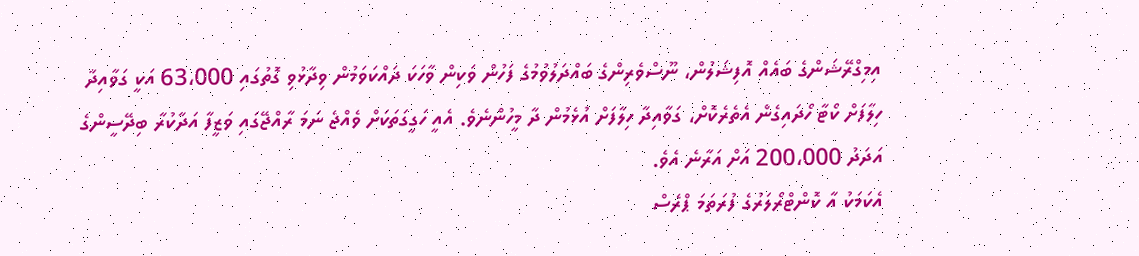އިމިގްރޭޝަންގެ ބައެއް އޮފިޝަލުން، ނޫސްވެރިންގެ ބައްދަލުވުމުގެ ފަހުން ވަކިން ވާހަކަ ދައްކަވަމުން ވިދާޅުވި ގޮތުގައި 63،000 އަކީ ގަވާއިދާ ހިލާފަށް ކޯޓާ ހޯދައިގެން އެތެރެކޮށް، ގަވާއިދާ ހިލާފަށް އުޅެމުން ދާ މީހުންނެވެ. އެއީ ހަގީގަތަކަށް ވެއްޖެ ނަމަ ރާއްޖޭގައި ވަޒީފާ އަދާކުރާ ބިދޭސީންގެ އަދަދު 200،000 އަށް އަރާނެ އެވެ.
އެކަމަކު އާ ކޮންޓްރޯލަރުގެ ފުރަތަމަ ޕްރެސް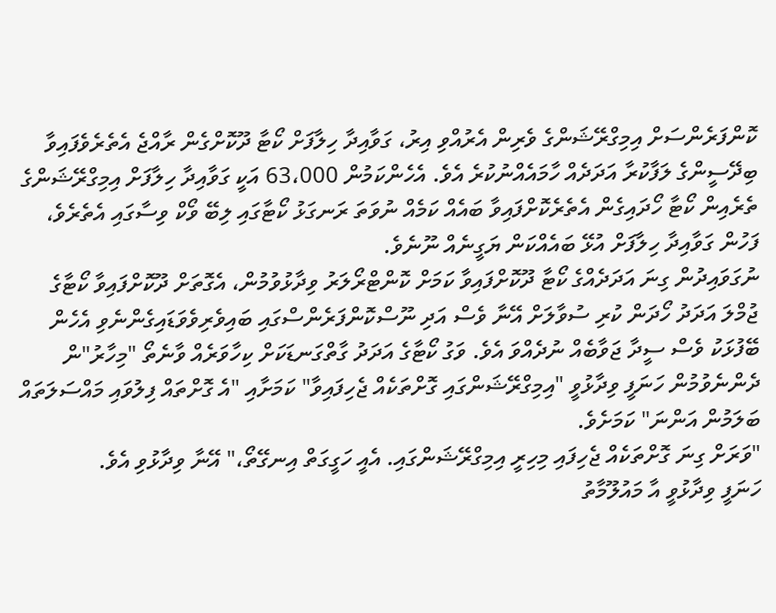ކޮންފަރެންސަށް އިމިގްރޭޝަންގެ ވެރިން އެރުއްވި އިރު، ގަވާއިދާ ހިލާފަށް ކޯޓާ ދޫކޮށްގެން ރާއްޖެ އެތެރެވެފައިވާ ބިދޭސީންގެ ލަފާކުރާ އަދަދެއް ހާމައެއްނުކުރެ އެވެ. އެހެންކަމުން 63،000 އަކީ ގަވާއިދާ ހިލާފަށް އިމިގްރޭޝަންގެ ތެރެއިން ކޯޓާ ހޯދައިގެން އެތެރެކޮށްފައިވާ ބައެއް ކަމެއް ނުވަތަ ރަނގަޅު ކޯޓާގައި ލިބޭ ވޯކް ވިސާގައި އެތެރެވެ، ފަހުން ގަވާއިދާ ހިލާފަށް އުޅޭ ބައެއްކަން ޔަގީނެއް ނޫނެވެ.
ނުގަވައިދުން ގިނަ އަދަދެއްގެ ކޯޓާ ދޫކޮށްފައިވާ ކަމަށް ކޮންޓްރޯލަރު ވިދާޅުވުމުން، އެގޮތަށް ދޫކޮށްފައިވާ ކޯޓާގެ ޖުމްލަ އަދަދު ހޯދަން ކުރި ސުވާލަށް އޭނާ ވެސް އަދި ނޫސްކޮންފަރެންސްގައި ބައިވެރިވެވަޑައިގެންނެވި އެހެން ބޭފުޅަކު ވެސް ސީދާ ޖަވާބެއް ނުދެއްވަ އެވެ. ވަގު ކޯޓާގެ އަދަދު ގާތްގަނޑަކަށް ކިހާވަރެއް ވާނެތޯ "މިހާރު"ން ދެންނެވުމުން ހަނަފީ ވިދާޅުވީ "އިމިގްރޭޝަންގައި ގޮށްތަކެއް ޖެހިފައިވާ" ކަމަށާއި "އެ ގޮށްތައް ފިލުވައި މައްސަލަތައް ބަލަމުން އަންނަ" ކަމަށެވެ.
"ވަރަށް ގިނަ ގޮށްތަކެއް ޖެހިފައި މިހިރީ އިމިގްރޭޝަންގައި. އެއީ ހަގީގަތް އިނގޭތޯ،" އޭނާ ވިދާޅުވި އެވެ.
ހަނަފީ ވިދާޅުވީ އާ މައުލޫމާތު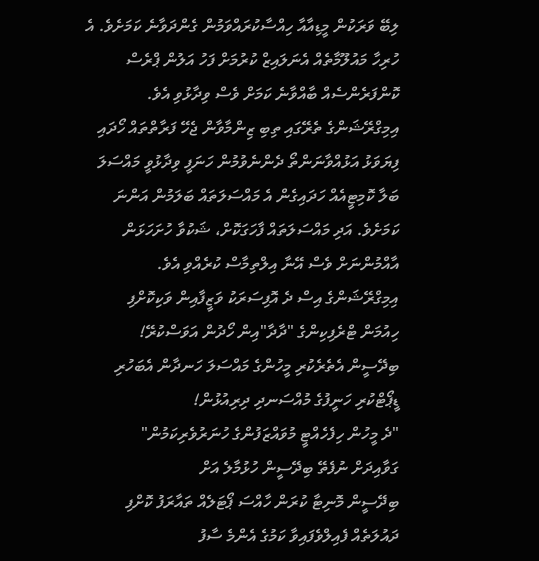ލިބޭ ވަރަކުން މީޑިއާއާ ހިއްސާކުރައްވަމުން ގެންދަވާނެ ކަމަށެވެ. އެ ހުރިހާ މައުލޫމާތެއް އެނަލައިޒް ކުރުމަށް ފަހު އަލުން ޕްރެސް ކޮންފަރެންސެއް ބާއްވާނެ ކަމަށް ވެސް ވިދާޅުވި އެވެ.
އިމިގްރޭޝަންގެ ތެރޭގައި ތިބި ޒިންމާވާން ޖެހޭ ފަރާތްތައް ހޯދައި ފިޔަވަޅު އަޅުއްވާނަންތޯ ދެންނެވުމުން ހަނަފީ ވިދާޅުވީ މައްސަލަ ބަލާ ކޮމިޓީއެއް ހަދައިގެން އެ މައްސަލަތައް ބަލަމުން އަންނަ ކަމަށެވެ. އަދި މައްސަލަތައް ފާހަގަކޮށް، ޝަކުވާ ހުށަހަޅަން އާއްމުންނަށް ވެސް އޭނާ އިލްތިމާސް ކުރެއްވި އެވެ.
އިމިގްރޭޝަންގެ އިސް ދެ އޮފިސަރަކު ވަޒީފާއިން ވަކިކޮށްފި
ހިއުމަން ޓްރެފިކިންގެ "ދާދާ"އިން ހޯދުން އަވަސްކުރޭ!
ބިދޭސީން އެތެރެކުރި މީހުންގެ މައްސަލަ ހަނދާން އެބަހުރި
ޑީޕޯޓްކުރި ހަނީފުގެ މުއްސަނދި ދިރިއުޅުން!
"ދެ މީހުން ހިފެހެއްޓީ މުވައްޒަފުންގެ ހުނަރުވެރިކަމުން"
ގަވާއިދަށް ނުފެތޭ ބިދޭސީން ހުޅުމާލެ އަށް
ބިދޭސީން މޮނިޓާ ކުރަން ހާއްސަ ޕޯޓަލެއް ތައާރަފު ކޮށްފި
ދައުލަތެއް ފެއިލްވެފައިވާ ކަމުގެ އެންމެ ސާފު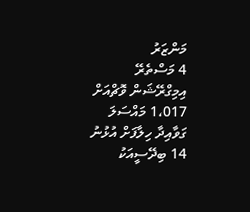މަންޒަރު
4 މަސްތެރޭ އިމިގްރޭޝަން ވޮޗްއަށް 1،017 މައްސަލަ
ގަވާއިދާ ހިލާފަށް އުޅުނު 14 ބިދޭސީއަކު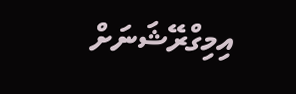އިމިގްރޭޝަނަށް